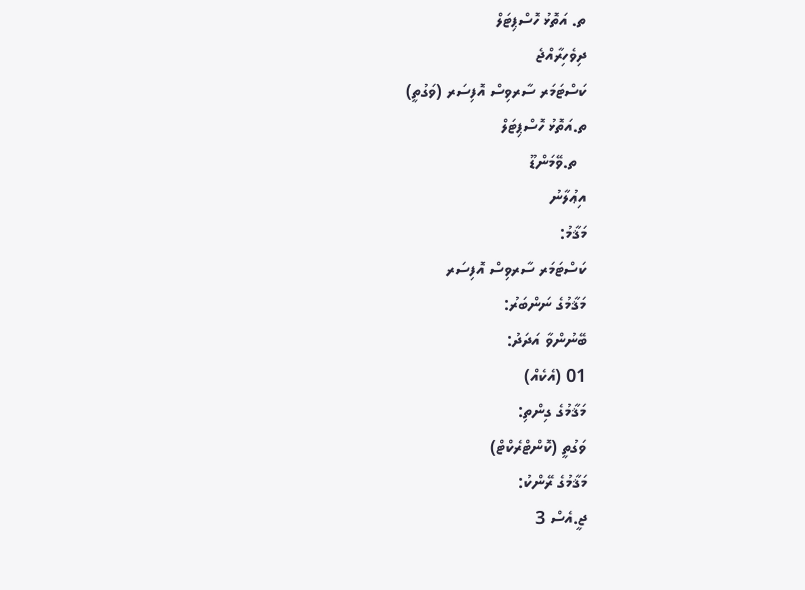ތ. އަތޮޅު ހޮސްޕިޓަލް
ދިވެހިރާއްޖެ
ކަސްޓަމަރ ސާރވިސް އޮފިސަރ (ވަގުތީ)
ތ.އަތޮޅު ހޮސްޕިޓަލް
  ތ.ވޭމަންޑޫ
އިޢުލާނު
މަޤާމު:
ކަސްޓަމަރ ސާރވިސް އޮފިސަރ
މަޤާމުގެ ނަންބަރު:
ބޭނުންވާ އަދަދު:
01 (އެކެއް)
މަޤާމުގެ ގިންތި:
ވަގުތީ (ކޮންޓްރެކްޓް)
މަޤާމުގެ ރޭންކު:
ޖީ.އެސް 3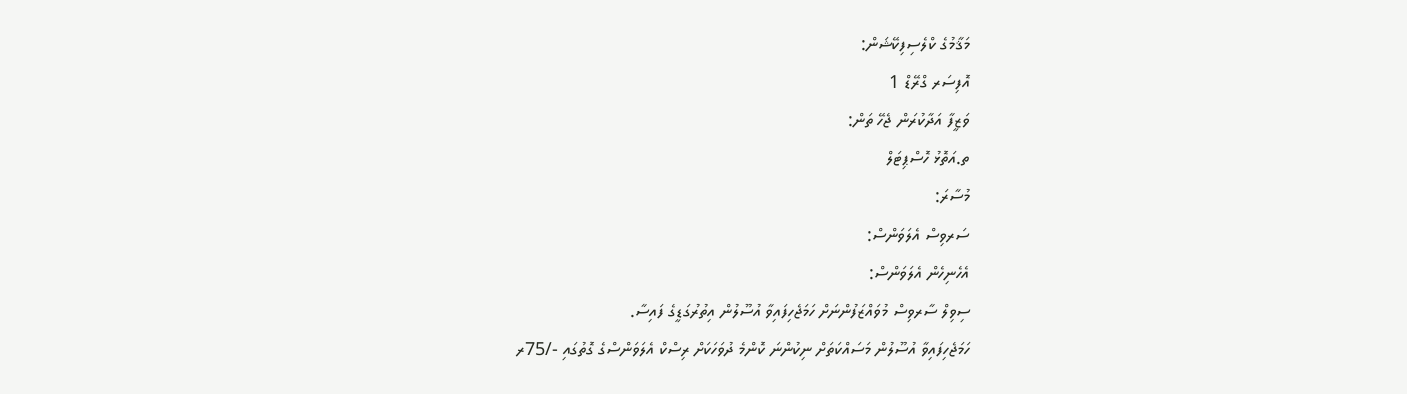މަޤާމުގެ ކްލެސިފިކޭޝަން:
އޮފިސަރ ގްރޭޑް 1
ވަޒީފާ އަދާކުރަން ޖެހޭ ތަން:
ތ.އަތޮޅު ހޮސްޕިޓަލް
މުސާރަ:
ސަރވިސް އެލަވަންސް:
އެހެނިހެން އެލަވަންސް:
ސިވިލް ސާރވިސް މުވައްޒަފުންނަށް ހަމަޖެހިފައިވާ އުސޫލުން އިތުރުގަޑީގެ ފައިސާ.
ހަމަޖެހިފައިވާ އުސޫލުން މަސައްކަތަށް ނިކުންނަ ކޮންމެ ދުވަހަކަށް ރިސްކް އެލަވަންސްގެ ގޮތުގައި -/75ރ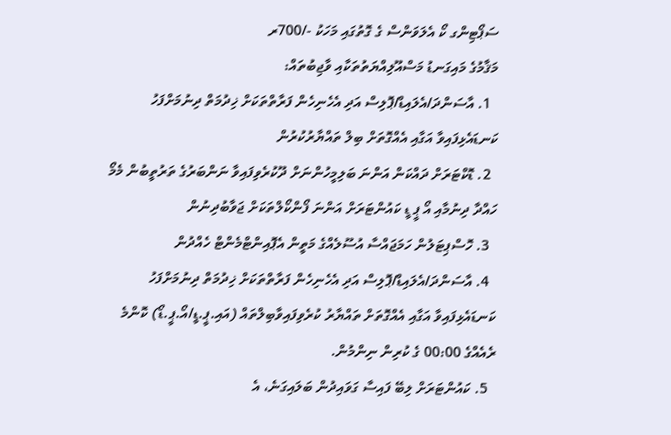ސަޕޯޓިންގ ކޯ އެލަވަންސް ގެ ގޮތުގައި މަހަކު -/700ރ
މަޤާމުގެ މައިގަނޑު މަސްއޫލިއްޔަތުތަކާއި ވާޖިބުތައް:
  1. އާސަންދަ/އެލައިޑް/ޕޮލިސް އަދި އެހެނިހެން ފަރާތްތަކަށް ޚިދުމަތް ދިނުމަށްފަހު ކަނޑައެޅިފައިވާ އަގާއި އެއްގޮތަށް ބިލް ތައްޔާރުކުރުން
  2. ޑޮކްޓަރަށް ދައްކަން އަންނަ ބަލިމީހުންނަށް ދޫކުރެވިފައިވާ ނަންބަރުގެ ތަރުތީބުން މެމޯ ހައްދާ ދިނުމާއި އޯ ޕީ ޑީ ކައުންޓަރަށް އަންނަ ފޯންކޯލްތަކަށް ޖަވާބުދިނުން
  3. ހޮސްޕިޓަލުން ހަމަޖައްސާ އުސޫލެއްގެ މަތީން އެޕޮއިންޓްމެންޓް ހެއްދުން
  4. އާސަންދަ/އެލައިޑް/ޕޮލިސް އަދި އެހެނިހެން ފަރާތްތަކަށް ޚިދުމަތް ދިނުމަށްފަހު ކަނޑައެޅިފައިވާ އަގާއި އެއްގޮތަށް ތައްޔާރު ކުރެވިފައިވާބިލްތައް (އައި.ޕީ.ޑީ/އޯ.ޕީ.ޑޯ) ކޮންމެ ރެއެއްގެ 00:00 ގެ ކުރިން ނިންމުން.
  5. ކައުންޓަރަށް ލިބޭ ފައިސާ ގަވައިދުން ބަލައިގަނެ، އެ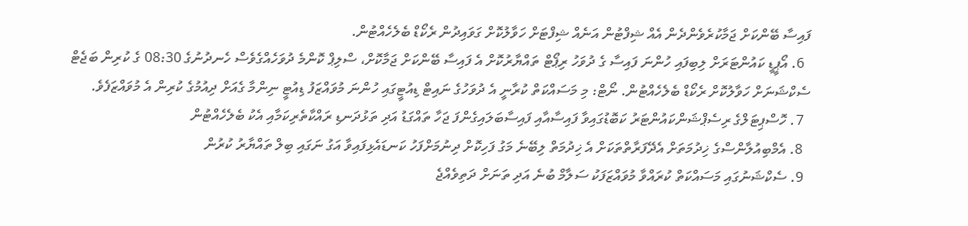ފައިސާ ބޭންކަށް ޖަމާކުރެވެންދެން އެއް ޝިފްޓުން އަނެއް ޝިފްޓަށް ހަވާލުކޮށް ގަވައިދުން ރެކޯޑް ބެލެހެއްޓުން.
  6. އޯޕީޑީ ކައުންޓަރަށް ލިބިފައި ހުންނަ ފައިސާ ގެ ދުވަހު ރިޕޯޓް ތައްޔާރުކޮށް އެ ފައިސާ ބޭންކަށް ޖަމާކޮށް، ސްލިޕް ކޮންމެ ދުވަހެއްގެވެސް ހެނދުނުގެ 08:30 ގެ ކުރިން ބަޖެޓް ސެކްޝަނަށް ހަވާލުކޮށް ރެކޯޑް ބެލެހެއްޓުން. ނޯޓް: މި މަސައްކަތް ކުރާނީ އެ ދުވަހުގެ ނައިޓް ޑިއުޓީގައި ހުންނަ މުވައްޒަފު ޑިއުޓީ ނިންމާ ގެއަށް ދިއުމުގެ ކުރިން އެ މުވައްޒަފެވެ.
  7. ހޮސްޕިޓަލްގެ ރިސެޕްޝަންކައުންޓަރު ކަބޮޑުގައިވާ ފައިސާއާއި ފައިސާބަލައިގެންފަ ޖަހާ ތައްގަޑު އަދި ތަޅުދަނޑި ރައްކާތެރިކަމާއި އެކު ބެލެހެއްޓުން
  8. އެމްބިއުލާންސްގެ ޚިދުމަތަށް އެދޭފަރާތްތަކަށް އެ ޚިދުމަތް ލިބޭނެ މަގު ފަހިކޮށް ދިނުމަށްފަހު ކަނޑައެޅިފައިވާ އަގު ނަގައި ބިލް ތައްޔާރު ކުރުން
  9. ސެކްޝަނުގައި މަސައްކަތް ކުރައްވާ މުވައްޒަފަކު ސަލާމް ބުނެ އަދި ތަނަށް ދަތިވެއްޖެ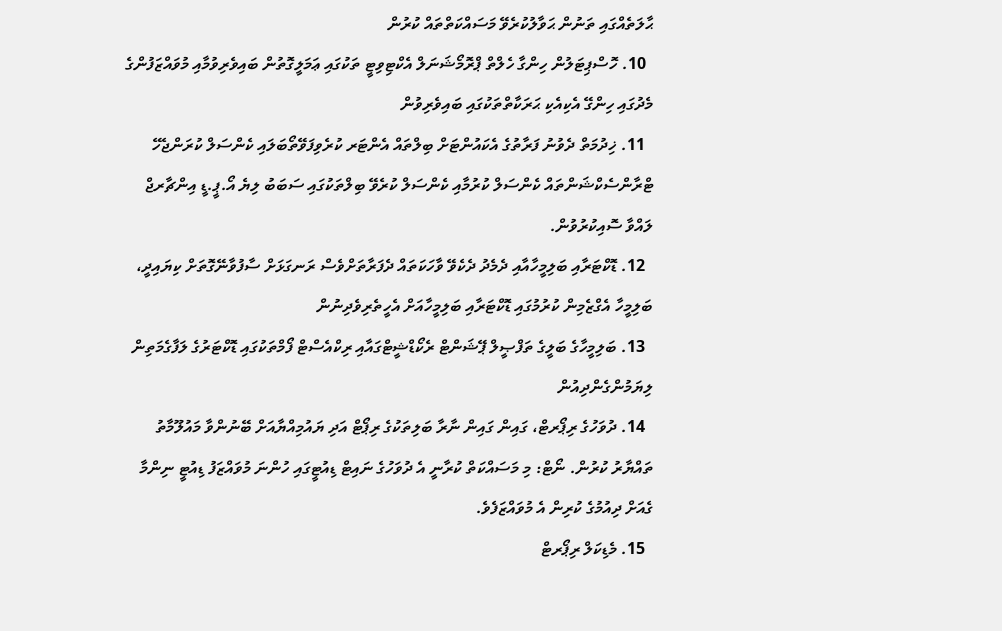ޙާލަތެއްގައި ތަނުން ޙަވާލުކުރެވޭ މަސައްކަތްތައް ކުރުން
  10. ހޮސްޕިޓަލުން ހިންގާ ހެލްތް ޕްރޮމޯޝަނަލް އެކްޓިވިޓީ ތަކުގައި ޢަމަލީގޮތުން ބައިވެރިވުމާއި މުވައްޒަފުންގެ މެދުގައި ހިންގޭ އެކިއެކި ޙަރަކާތްތަކުގައި ބައިވެރިވުން
  11. ޚިދުމަތް ދެވުނު ފަރާތުގެ އެކައުންޓަށް ބިލްތައް އެންޓަރ ކުރެވިފަވޭތޯބަލައި ކެންސަލް ކުރަންޖެހޭ ޓްރާންސެކްޝަންތައް ކެންސަލް ކުރުމާއި ކެންސަލް ކުރެވޭ ބިލްތަކުގައި ސަބަބު ލިޔެ އޯ.ޕީ.ޑީ އިންޗާރޖް ލައްވާ ސޮއިކުރުވުން.
  12. ޑޮކްޓަރާއި ބަލިމީހާއާއި ދެމެދު ދެކެވޭ ވާހަކަތައް ދެފަރާތަށްވެސް ރަނގަޅަށް ސާފުވާނޭގޮތަށް ކިޔައިދީ، ބަލިމީހާ އެގްޒެމިން ކުރުމުގައި ޑޮކްޓަރާއި ބަލިމީހާއަށް އެހީތެރިވެދިނުން
  13. ބަލިމީހާގެ ބަލީގެ ތަފްޞީލް ޕޭޝަންޓް ރެކޯޑްޝީޓްގައާއި ރިކްއެސްޓް ފޯމްތަކުގައި ޑޮކްޓަރުގެ ލަފާގެމަތިން ލިޔަމުންގެންދިއުން
  14. ދުވަހުގެ ރިޕޯރޓް، ގައިން ގައިން ނާރާ ބަލިތަކުގެ ރިޕޯޓް އަދި ޔައުމިއްޔާއަށް ބޭނުންވާ މައުލޫމާތު ތައްޔާރު ކުރުން. ނޯޓް: މި މަސައްކަތް ކުރާނީ އެ ދުވަހުގެ ނައިޓް ޑިއުޓީގައި ހުންނަ މުވައްޒަފު ޑިއުޓީ ނިންމާ ގެއަށް ދިއުމުގެ ކުރިން އެ މުވައްޒަފެވެ.
  15. މެޑިކަލް ރިޕޯރޓް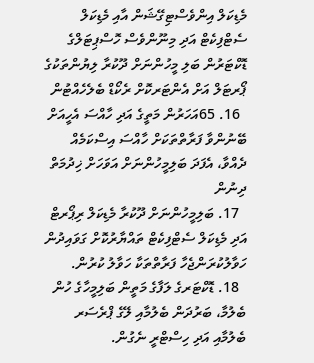މެޑިކަލް އިންވެސްޓިގޭޝަން އާއި މެޑިކަލް ސެޓްފިކެޓް އަދި މިނޫންވެސް ހޮސްޕިޓަލްގެ ޑޮކްޓަރުން ބަލި މީހުންނަށް ދޫކުރާ ލިޔުންތަކުގެ ޕޯރޓަލް އަށް އެންޓަރކޮށް ރެކޯޑް ބެލެހެއްޓުން
  16. 65އަހަރުން މަތީގެ އަދި ހާއްސަ އެހީއަށް ބޭނުންވާ ފަރާތްތަކަށް ހާއްސަ އިސްކަމެއް ދެއްވާ، އެފަދަ ބަލިމީހުންނަށް އަވަހަށް ޚިދުމަތް ދިނުން
  17. ބަލިމީހުންނަށް ދޫކުރާ މެޑިކަލް ރިޕޯރޓް އަދި މެޑިކަލް ސެޓްފިކެޓް ތައްޔާރުކޮށް ގަވައިދުން ހަވާލުކުރަންޖެހާ ފަރާތްތަކާ ހަވާލު ކުރުން.
  18. ޑޮކްޓަރގެ ލަފާގެ މަތީން ބަލިމީހާގެ ހުން ބެލުމާ، ބަރުދަން ބެލުމާއި ލޭގެ ޕްރެސަރ ބެލުމާއި އަދި ހިސްޓްރީ ނެގުން.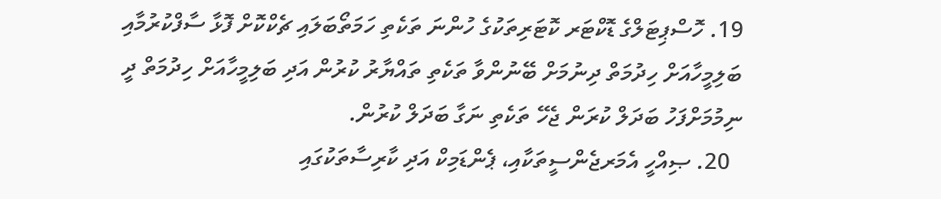19. ހޮސްޕިޓަލްގެ ޑޮކްޓަރ ކޮޓަރިތަކުގެ ހުންނަ ތަކެތި ހަމަތޯބަލައި ޗެކްކޮށް ފޮޅާ ސާފްކުރުމާއި ބަލިމީހާއަށް ހިދުމަތް ދިނުމަށް ބޭނުންވާ ތަކެތި ތައްޔާރު ކުރުން އަދި ބަލިމީހާއަށް ހިދުމަތް ދީ ނިމުމަށްފަހު ބަދަލް ކުރަން ޖެހޭ ތަކެތި ނަގާ ބަދަލް ކުރުން.
  20. ޞިއްހީ އެމަރޖެންސީތަކާއި، ޕެންޑަމިކް އަދި ކާރިސާތަކުގައި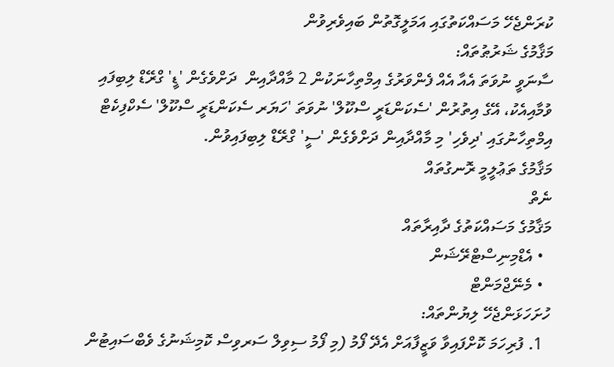ކުރަންޖެހޭ މަސައްކަތުގައި އަމަލީގޮތުން ބައިވެރިވުން
މަޤާމުގެ ޝަރުޠުތައް:
ސާނަވީ ނުވަތަ އެއާ އެއް ފެންވަރުގެ އިމްތިހާނަކުން 2 މާއްދާއިން  ދަށްވެގެން 'ޑީ' ގްރޭޑް ލިބިފައި ވުމާއިއެކު، އޭގެ އިތުރުން 'ސެކަންޑަރީ ސްކޫލް' ނުވަތަ 'ހަޔަރ ސެކަންޑަރީ ސްކޫލް' ސެކްފިކެޓް އިމްތިހާނުގައި 'ދިވެހި' މި މާއްދާއިން ދަށްވެގެން 'ސީ' ގްރޭޑް ލިބިފައިވުން.
މަޤާމުގެ ތަޢުލީމީ ރޮނގުތައް
ނެތް
މަޤާމުގެ މަސައްކަތުގެ ދާއިރާތައް
  • އެޑްމިނިސްޓްރޭޝަން
  • މެނޭޖްމަންޓް
ހުށަހަޅަންޖެހޭ ލިޔުންތައް:
  1. ފުރިހަމަ ކޮށްފައިވާ ވަޒީފާއަށް އެދޭ ފޯމު (މި ފޯމު ސިވިލް ސަރވިސް ކޮމިޝަނުގެ ވެބްސައިޓުން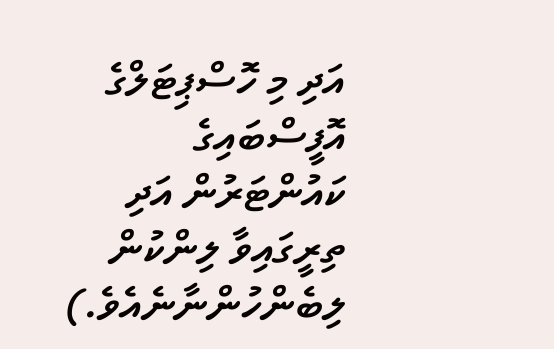އަދި މި ހޮސްޕިޓަލްގެ އޮފީސްބައިގެ ކައުންޓަރުން އަދި ތިރީގައިވާ ލިންކުން ލިބެންހުންނާނެއެވެ.)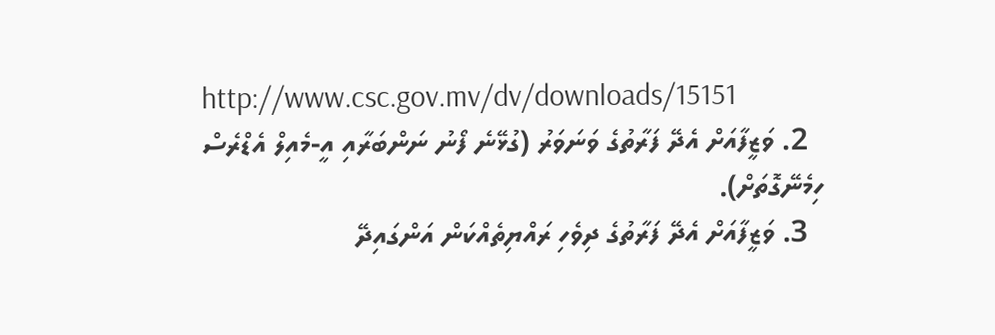http://www.csc.gov.mv/dv/downloads/15151
  2. ވަޒީފާއަށް އެދޭ ފަރާތުގެ ވަނަވަރު (ގުޅޭނެ ފޯނު ނަންބަރާއި އީ-މެއިލް އެޑްރެސް ހިމެނޭގޮތަށް).
  3. ވަޒީފާއަށް އެދޭ ފަރާތުގެ ދިވެހި ރައްޔިތެއްކަން އަންގައިދޭ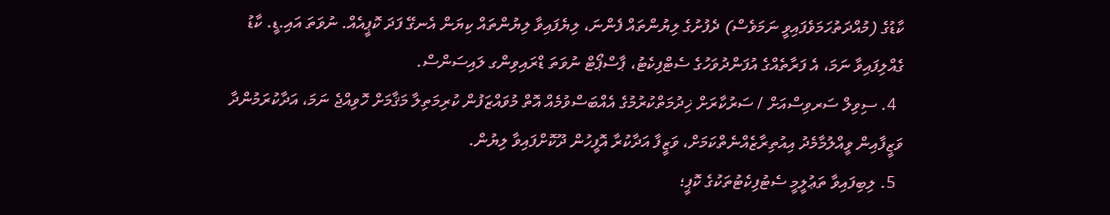ކާޑުގެ (މުއްދަތުހަމަވެފައިވީ ނަމަވެސް) ދެފުށުގެ ލިޔުންތައް ފެންނަ، ލިޔެފައިވާ ލިޔުންތައް ކިޔަން އެނގޭ ފަދަ ކޮޕީއެއް. ނުވަތަ އައި.ޑީ. ކާޑު ގެއްލިފައިވާ ނަމަ، އެ ފަރާތެއްގެ އުފަންދުވަހުގެ ސެޓްފިކެޓު، ޕާސްޕޯޓް ނުވަތަ ޑްރައިވިންގ ލައިސަންސް.
  4. ސިވިލް ސަރވިސްއަށް / ސަރުކާރަށް ޚިދުމަތްކުރުމުގެ އެއްބަސްވުމެއް އޮތް މުވައްޒަފުން ކުރިމަތިލާ މަޤާމަށް ހޮވިއްޖެ ނަމަ، އަދާކުރަމުންދާ ވަޒީފާއިން ވީއްލުމާމެދު އިއުތިރާޒެއްނެތްކަމަށް، ވަޒީފާ އަދާކުރާ އޮފީހުން ދޫކޮށްފައިވާ ލިޔުން.
  5. ލިބިފައިވާ ތަޢުލީމީ ސެޓުފިކެޓުތަކުގެ ކޮޕީ؛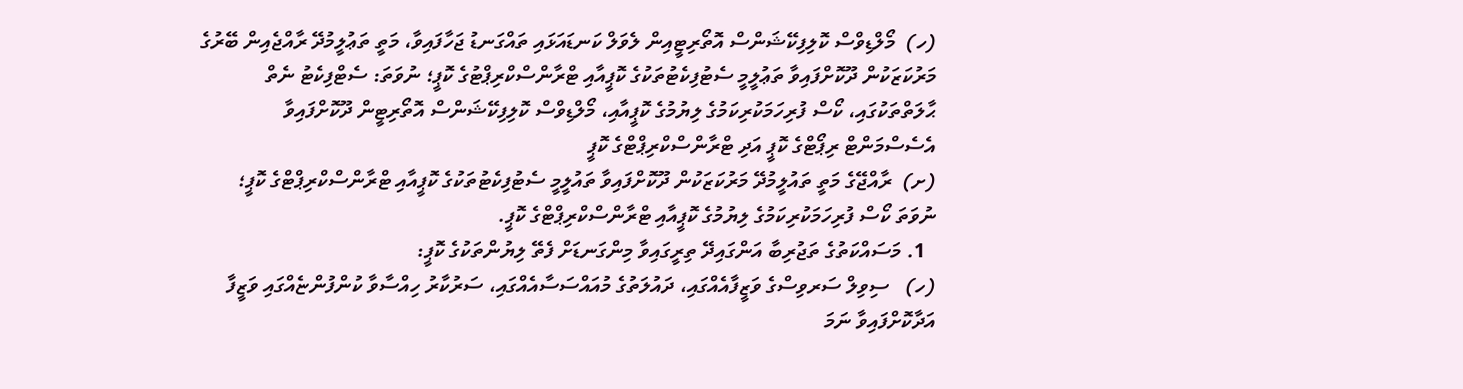(ހ)  މޯލްޑިވްސް ކޮލިފިކޭޝަންސް އޮތޯރިޓީއިން ލެވަލް ކަނޑައަޅައި ތައްގަނޑު ޖަހާފައިވާ، މަތީ ތަޢުލީމުދޭ ރާއްޖެއިން ބޭރުގެ މަރުކަޒަކުން ދޫކޮށްފައިވާ ތަޢުލީމީ ސެޓުފިކެޓުތަކުގެ ކޮޕީއާއި ޓްރާންސްކްރިޕްޓުގެ ކޮޕީ؛ ނުވަތަ: ސެޓްފިކެޓު ނެތް ޙާލަތްތަކުގައި، ކޯސް ފުރިހަމަކުރިކަމުގެ ލިޔުމުގެ ކޮޕީއާއި، މޯލްޑިވްސް ކޮލިފިކޭޝަންސް އޮތޯރިޓީން ދޫކޮށްފައިވާ އެސެސްމަންޓް ރިޕޯޓްގެ ކޮޕީ އަދި ޓްރާންސްކްރިޕްޓްގެ ކޮޕީ
(ށ)  ރާއްޖޭގެ މަތީ ތައުލީމުދޭ މަރުކަޒަކުން ދޫކޮށްފައިވާ ތައުލީމީ ސެޓުފިކެޓުތަކުގެ ކޮޕީއާއި ޓްރާންސްކްރިޕްޓްގެ ކޮޕީ؛ ނުވަތަ ކޯސް ފުރިހަމަކުރިކަމުގެ ލިޔުމުގެ ކޮޕީއާއި ޓްރާންސްކްރިޕްޓްގެ ކޮޕީ.
  1. މަސައްކަތުގެ ތަޖުރިބާ އަންގައިދޭ ތިރީގައިވާ މިންގަނޑަށް ފެތޭ ލިޔުންތަކުގެ ކޮޕީ:
(ހ)   ސިވިލް ސަރވިސްގެ ވަޒީފާއެއްގައި، ދައުލަތުގެ މުއައްސަސާއެއްގައި، ސަރުކާރު ހިއްސާވާ ކުންފުންޏެއްގައި ވަޒީފާ އަދާކޮށްފައިވާ ނަމަ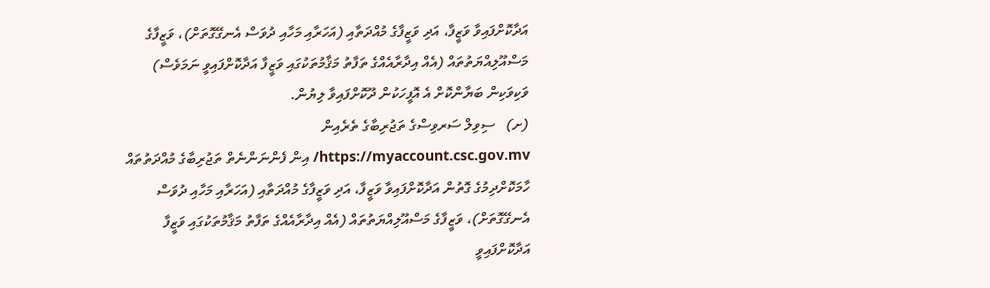އަދާކޮށްފައިވާ ވަޒީފާ، އަދި ވަޒީފާގެ މުއްދަތާއި (އަހަރާއި މަހާއި ދުވަސް އެނގޭގޮތަށް)، ވަޒީފާގެ މަސްއޫލިއްޔަތުތައް (އެއް އިދާރާއެއްގެ ތަފާތު މަޤާމުތަކުގައި ވަޒީފާ އަދާކޮށްފައިވީ ނަމަވެސް) ވަކިވަކިން ބަޔާންކޮށް އެ އޮފީހަކުން ދޫކޮށްފައިވާ ލިޔުން.
(ށ)   ސިވިލް ސަރވިސްގެ ތަޖުރިބާގެ ތެރެއިން https://myaccount.csc.gov.mv/ އިން ފެންނަންނެތް ތަޖުރިބާގެ މުއްދަތުތައް ހާމަކޮށްދިމުގެ ގޮތުން އަދާކޮށްފައިވާ ވަޒީފާ، އަދި ވަޒީފާގެ މުއްދަތާއި (އަހަރާއި މަހާއި ދުވަސް އެނގޭގޮތަށް)، ވަޒީފާގެ މަސްއޫލިއްޔަތުތައް (އެއް އިދާރާއެއްގެ ތަފާތު މަޤާމުތަކުގައި ވަޒީފާ އަދާކޮށްފައިވީ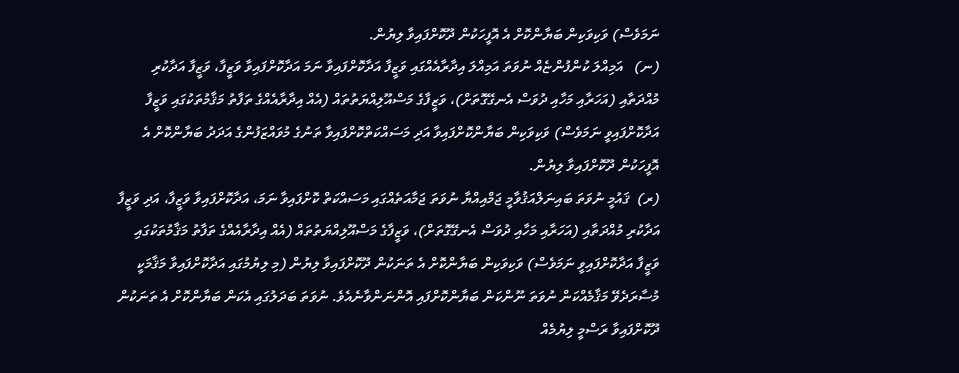ނަމަވެސް) ވަކިވަކިން ބަޔާންކޮށް އެ އޮފީހަކުން ދޫކޮށްފައިވާ ލިޔުން.
(ނ)   އަމިއްލަ ކުންފުންޏެއް ނުވަތަ އަމިއްލަ އިދާރާއެއްގައި ވަޒީފާ އަދާކޮށްފައިވާ ނަމަ އަދާކޮށްފައިވާ ވަޒީފާ، ވަޒީފާ އަދާކުރި މުއްދަތާއި (އަހަރާއި މަހާއި ދުވަސް އެނގޭގޮތަށް)، ވަޒީފާގެ މަސްއޫލިއްޔަތުތައް (އެއް އިދާރާއެއްގެ ތަފާތު މަޤާމުތަކުގައި ވަޒީފާ އަދާކޮށްފައިވީ ނަމަވެސް) ވަކިވަކިން ބަޔާންކޮށްފައިވާ އަދި މަސައްކަތްކޮށްފައިވާ ތަނުގެ މުވައްޒަފުންގެ އަދަދު ބަޔާންކޮށް އެ އޮފީހަކުން ދޫކޮށްފައިވާ ލިޔުން.
(ރ)  ޤައުމީ ނުވަތަ ބައިނަލްއަޤުވާމީ ޖަމްއިއްޔާ ނުވަތަ ޖަމާއަތެއްގައި މަސައްކަތް ކޮށްފައިވާ ނަމަ، އަދާކޮށްފައިވާ ވަޒީފާ، އަދި ވަޒީފާ އަދާކުރި މުއްދަތާއި (އަހަރާއި މަހާއި ދުވަސް އެނގޭގޮތަށް)، ވަޒީފާގެ މަސްއޫލިއްޔަތުތައް (އެއް އިދާރާއެއްގެ ތަފާތު މަޤާމުތަކުގައި ވަޒީފާ އަދާކޮށްފައިވީ ނަމަވެސް) ވަކިވަކިން ބަޔާންކޮށް އެ ތަނަކުން ދޫކޮށްފައިވާ ލިޔުން (މި ލިޔުމުގައި އަދާކޮށްފައިވާ މަޤާމަކީ މުސާރަދެވޭ މަޤާމެއްކަން ނުވަތަ ނޫންކަން ބަޔާންކޮށްފައި އޮންނަންވާނެއެވެ. ނުވަތަ ބަދަލުގައި އެކަން ބަޔާންކޮށް އެ ތަނަކުން ދޫކޮށްފައިވާ ރަސްމީ ލިޔުމެއް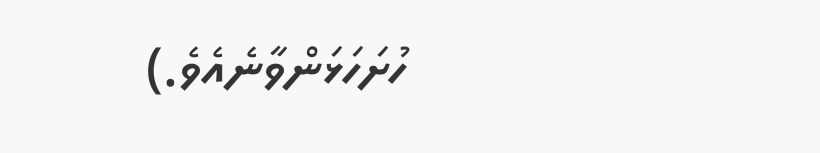ހުށަހަޅަންވާނެއެވެ.)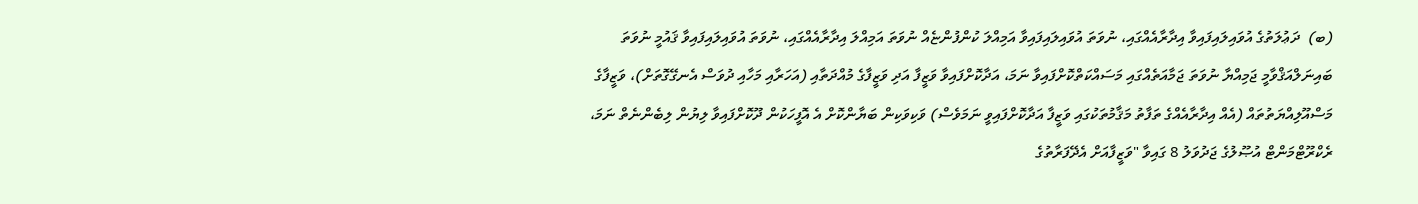(ބ)  ދަޢުލަތުގެ އުވައިލައިފައިވާ އިދާރާއެއްގައި، ނުވަތަ އުވައިލައިފައިވާ އަމިއްލަ ކުންފުންޏެއް ނުވަތަ އަމިއްލަ އިދާރާއެއްގައި، ނުވަތަ އުވައިލައިފައިވާ ޤައުމީ ނުވަތަ ބައިނަލްއަޤްވާމީ ޖަމިއްޔާ ނުވަތަ ޖަމާއަތެއްގައި މަސައްކަތްކޮށްފައިވާ ނަމަ، އަދާކޮށްފައިވާ ވަޒީފާ އަދި ވަޒީފާގެ މުއްދަތާއި (އަހަރާއި މަހާއި ދުވަސް އެނގޭގޮތަށް)، ވަޒީފާގެ މަސްއޫލިއްޔަތުތައް (އެއް އިދާރާއެއްގެ ތަފާތު މަޤާމުތަކުގައި ވަޒީފާ އަދާކޮށްފައިވީ ނަމަވެސް) ވަކިވަކިން ބަޔާންކޮށް އެ އޮފީހަކުން ދޫކޮށްފައިވާ ލިޔުން ލިބެންނެތް ނަމަ، ރެކްރޫޓްމަންޓް އުޞޫލުގެ ޖަދުވަލު 8 ގައިވާ "ވަޒީފާއަށް އެދޭފަރާތުގެ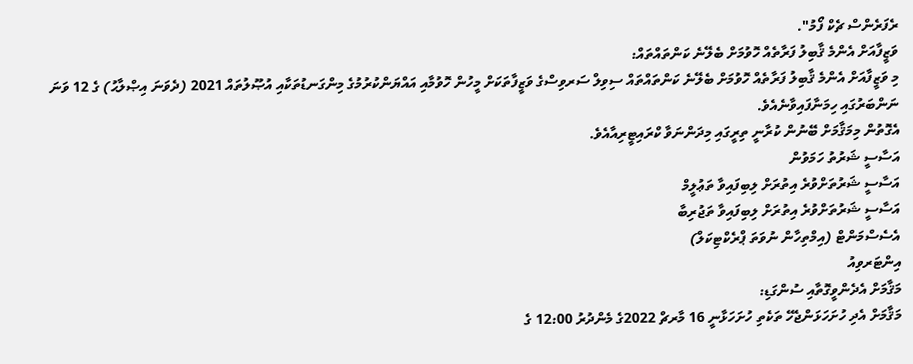ރެފަރެންސް ޗެކް ފޯމު".
ވަޒީފާއަށް އެންމެ ޤާބިލު ފަރާތެއް ހޮވުމަށް ބެލޭނެ ކަންތައްތައް:
މި ވަޒީފާއަށް އެންމެ ޤާބިލު ފަރާތެއް ހޮވުމަށް ބެލޭނެ ކަންތައްތައް ސިވިލް ސަރވިސްގެ ވަޒީފާތަކަށް މީހުން ހޮވުމާއި އައްޔަންކުރުމުގެ މިންގަނޑުތަކާއި އުޞޫލުތައް 2021 (ދެވަނަ އިޞްލާޙު) ގެ 12 ވަނަ ނަންބަރުގައި ހިމަނާފައިވާނެއެވެ.
އެގޮތުން މިމަޤާމަށް ބޭނުން ކުރާނީ ތިރީގައި މިދަންނަވާ ކްރައިޓީރިއާއެވެ.
އަސާސީ ޝަރުތު ހަމަވުން
އަސާސީ ޝަރުތަށްވުރެ އިތުރަށް ލިބިފައިވާ ތަޢުލީމް
އަސާސީ ޝަރުތަށްވުރެ އިތުރަށް ލިބިފައިވާ ތަޖުރިބާ
އެސެސްމަންޓް (އިމްތިހާން ނުވަތަ ޕްރެކްޓިކަލް)
އިންޓަރވިއު
މަޤާމަށް އެދެންވީގޮތާއި ސުންގަޑި:
މަޤާމަށް އެދި ހުށަހަޅަންޖެހޭ ތަކެތި ހުށަހަޅާނީ 16 މާރޗް 2022ގެ މެންދުރު 12:00 ގެ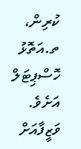ކުރިން، ތ.އަތޮޅު ހޮސްޕިޓަލް އަށެވެ. ވަޒީފާއަށް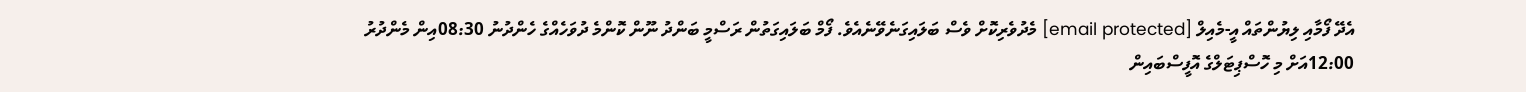އެދޭ ފޯމާއި ލިޔުންތައް އީ-މެއިލް [email protected] މެދުވެރިކޮށް ވެސް ބަލައިގަނެވޭނެއެވެ. ފޯމް ބަލައިގަތުން ރަސްމީ ބަންދު ނޫން ކޮންމެ ދުވަހެއްގެ ހެންދުނު 08:30އިން މެންދުރު 12:00އަށް މި ހޮސްޕިޓަލްގެ އޮފީސްބައިން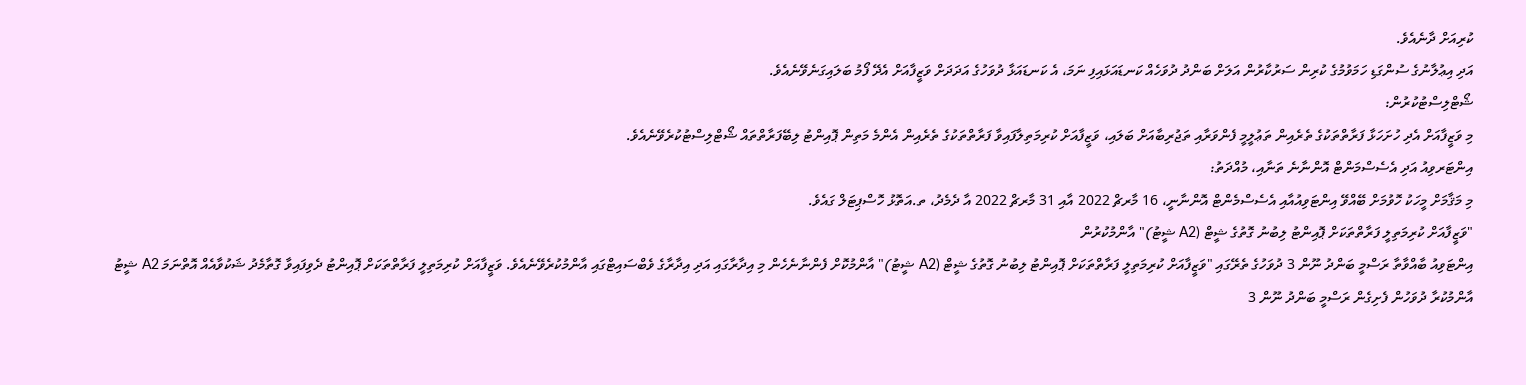ކުރިއަށް ދާނެއެވެ.
އަދި އިޢުލާނުގެ ސުންގަޑި ހަމަވުމުގެ ކުރިން ސަރުކާރުން އަލަށް ބަންދު ދުވަހެއް ކަނޑައަޅައިފި ނަމަ، އެ ކަނޑައަޅާ ދުވަހުގެ އަދަދަށް ވަޒީފާއަށް އެދޭ ފޯމު ބަލައިގަނެވޭނެއެވެ.
ޝޯޓްލިސްޓުކުރުން:
މި ވަޒީފާއަށް އެދި ހުށަހަޅާ ފަރާތްތަކުގެ ތެރެއިން ތަޢުލީމީ ފެންވަރާއި ތަޖުރިބާއަށް ބަލައި، ވަޒީފާއަށް ކުރިމަތިލާފައިވާ ފަރާތްތަކުގެ ތެރެއިން އެންމެ މަތިން ޕޮއިންޓު ލިބޭފަރާތްތައް ޝޯޓްލިސްޓުކުރެވޭނެއެވެ.
އިންޓަރވިއު އަދި އެސެސްމަންޓް އޮންނާނެ ތަނާއި، މުއްދަތު:
މި މަޤާމަށް މީހަކު ހޮވުމަށް ބޭއްވޭ އިންޓަވިއުއާއި އެސެސްމެންޓް އޮންނާނީ، 16 މާރޗް 2022 އާއި 31 މާރޗް 2022 އާ ދެމެދު، ތ.އަތޮޅު ހޮސްޕިޓަލް ގައެވެ.
"ވަޒީފާއަށް ކުރިމަތިލީ ފަރާތްތަކަށް ޕޮއިންޓު ލިބުނު ގޮތުގެ ޝީޓް (A2 ޝީޓު)" އާންމުކުރުން
އިންޓަވިއު ބާއްވާތާ ރަސްމީ ބަންދު ނޫން 3 ދުވަހުގެ ތެރޭގައި "ވަޒީފާއަށް ކުރިމަތިލީ ފަރާތްތަކަށް ޕޮއިންޓު ލިބުނު ގޮތުގެ ޝީޓް (A2 ޝީޓު)" އާންމުކޮށް ފެންނާނެހެން މި އިދާރާގައި އަދި އިދާރާގެ ވެބްސައިޓްގައި އާންމުކުރެވޭނެއެވެ. ވަޒީފާއަށް ކުރިމަތިލީ ފަރާތްތަކަށް ޕޮއިންޓު ދެވިފައިވާ ގޮތާމެދު ޝަކުވާއެއް އޮތްނަމަ A2 ޝީޓު އާންމުކުރާ ދުވަހުން ފެށިގެން ރަސްމީ ބަންދު ނޫން 3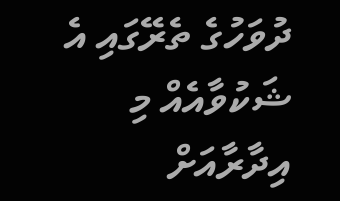ދުވަހުގެ ތެރޭގައި އެ ޝަކުވާއެއް މި އިދާރާއަށް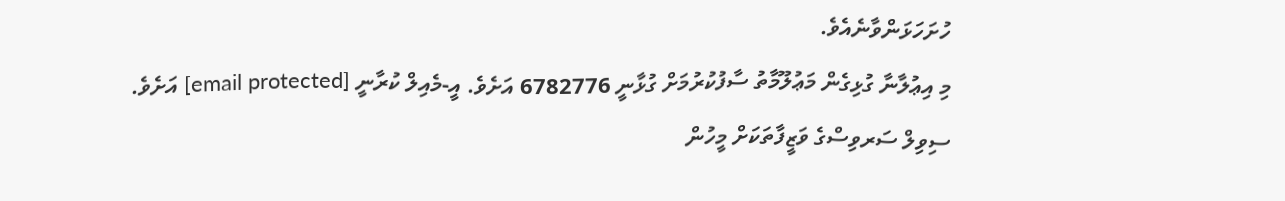ހުށަހަޅަންވާނެއެވެ.
މި އިޢުލާނާ ގުޅިގެން މަޢުލޫމާތު ސާފުކުރުމަށް ގުޅާނީ 6782776 އަށެވެ. އީ-މެއިލް ކުރާނީ [email protected] އަށެވެ.
ސިވިލް ސަރވިސްގެ ވަޒީފާތަކަށް މީހުން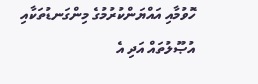ހޮވުމާއި އައްޔަންކުރުމުގެ މިންގަނޑުތަކާއި އުޞޫލުތައް އަދި އެ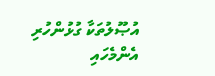އުޞޫލުތަކާ ގުޅުންހުރި އެންމެހައި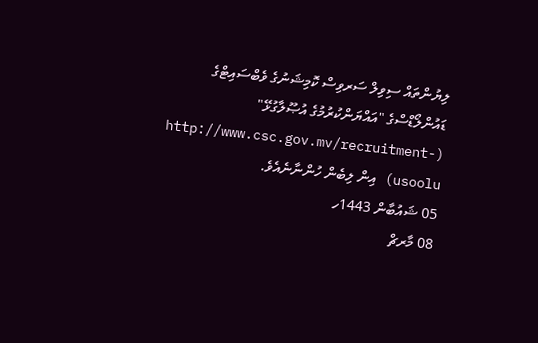ލިޔުންތައް ސިވިލް ސަރވިސް ކޮމިޝަނުގެ ވެބްސައިޓްގެ ޑައުންލޯޑްސްގެ "އައްޔަންކުރުމުގެ އުޞޫލާގުޅޭ" (http://www.csc.gov.mv/recruitment-usoolu) އިން ލިބެން ހުންނާނެއެވެ.
05 ޝައުބާން 1443ހ
08 މާރޗް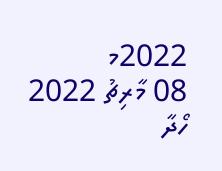2022މ
08 މާރިޗު 2022
ހޯދާ